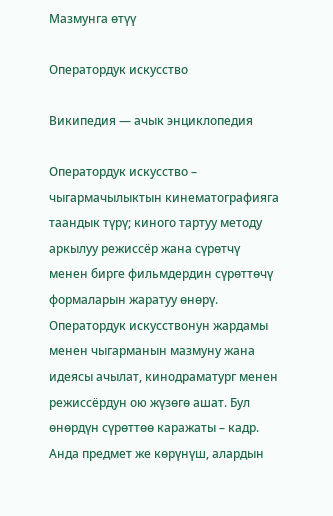Мазмунга өтүү

Оператордук искусство

Википедия — ачык энциклопедия

Оператордук искусство – чыгармачылыктын кинематографияга таандык түрү; киного тартуу методу аркылуу режиссёр жана сүрөтчү менен бирге фильмдердин сүрөттөчү формаларын жаратуу өнөрү. Оператордук искусствонун жардамы менен чыгарманын мазмуну жана идеясы ачылат, кинодраматург менен режиссёрдун ою жүзөгө ашат. Бул өнөрдүн сүрөттөө каражаты – кадр. Анда предмет же көрүнүш, алардын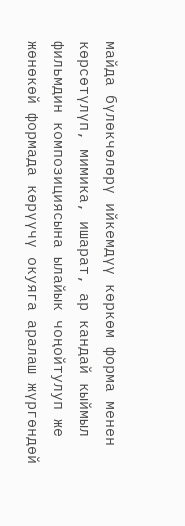майда бүлөкчөлөрү ийкемдүү көркөм форма менен көрсөтүлүп, мимика, ишарат, ар кандай кыймыл фильмдин композициясына ылайык чоңойтулуп же жөнөкөй формада көрүүчү окуяга аралаш жүргөндөй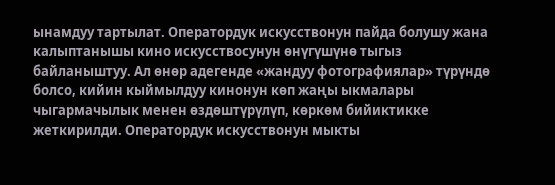ынамдуу тартылат. Оператордук искусствонун пайда болушу жана калыптанышы кино искусствосунун өнүгүшүнө тыгыз байланыштуу. Ал өнөр адегенде «жандуу фотографиялар» түрүндө болсо, кийин кыймылдуу кинонун көп жаңы ыкмалары чыгармачылык менен өздөштүрүлүп, көркөм бийиктикке жеткирилди. Оператордук искусствонун мыкты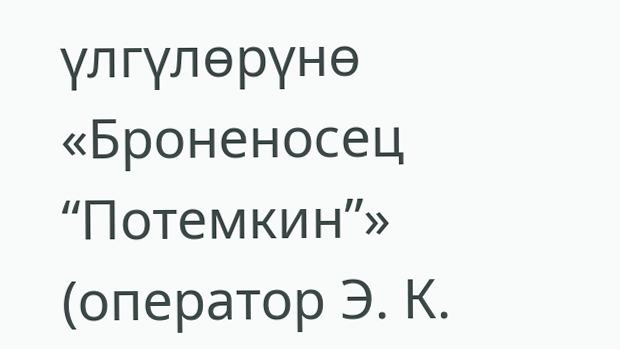үлгүлөрүнө «Броненосец “Потемкин”» (оператор Э. К.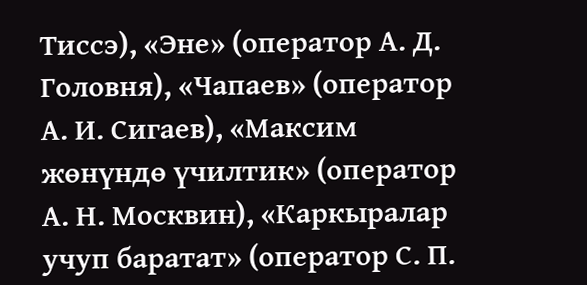Тиссэ), «Эне» (оператор А. Д. Головня), «Чапаев» (оператор А. И. Сигаев), «Максим жөнүндө үчилтик» (оператор А. Н. Москвин), «Каркыралар учуп баратат» (оператор С. П.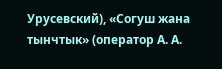Урусевский), «Согуш жана тынчтык» (оператор А. А.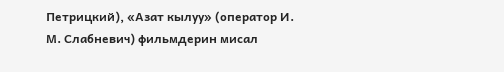Петрицкий), «Азат кылуу» (оператор И. М. Слабневич) фильмдерин мисал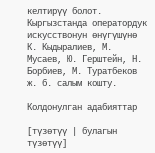келтирүү болот. Кыргызстанда оператордук искусствонун өнүгүшүнө К. Кыдыралиев, М. Мусаев, Ю. Герштейн, Н. Борбиев, М. Туратбеков ж. б. салым кошту.

Колдонулган адабияттар

[түзөтүү | булагын түзөтүү]